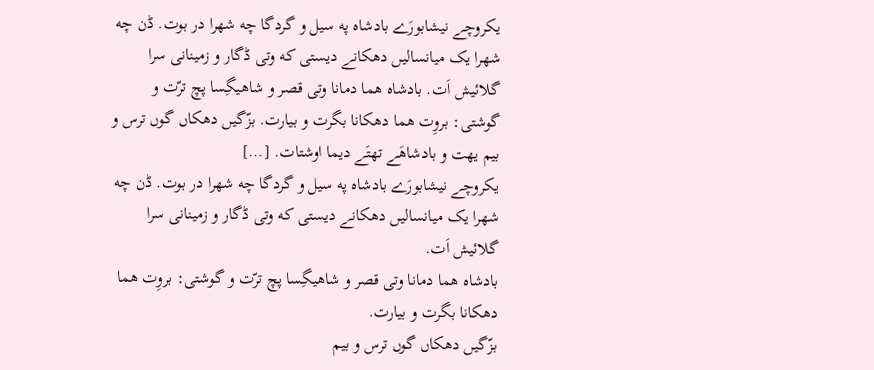یکروچے نیشابورَے بادشاه په سیل و گردگا چه شهرا در بوت. ڈن چه شهرا یک میانسالیں دهکانے دیستی که وتی ڈگار و زمینانی سرا گلائیش اَت. بادشاه هما دمانا وتی قصر و شاهیگِسا پچ ترّت و گوشتی: بروِت هما دهکانا بگرت و بیارت. بزّگیں دهکاں گوں ترس و بیم یهت و بادشاهَے تهتَے دیما اوشتات. […]
یکروچے نیشابورَے بادشاه په سیل و گردگا چه شهرا در بوت. ڈن چه شهرا یک میانسالیں دهکانے دیستی که وتی ڈگار و زمینانی سرا گلائیش اَت.
بادشاه هما دمانا وتی قصر و شاهیگِسا پچ ترّت و گوشتی: بروِت هما دهکانا بگرت و بیارت.
بزّگیں دهکاں گوں ترس و بیم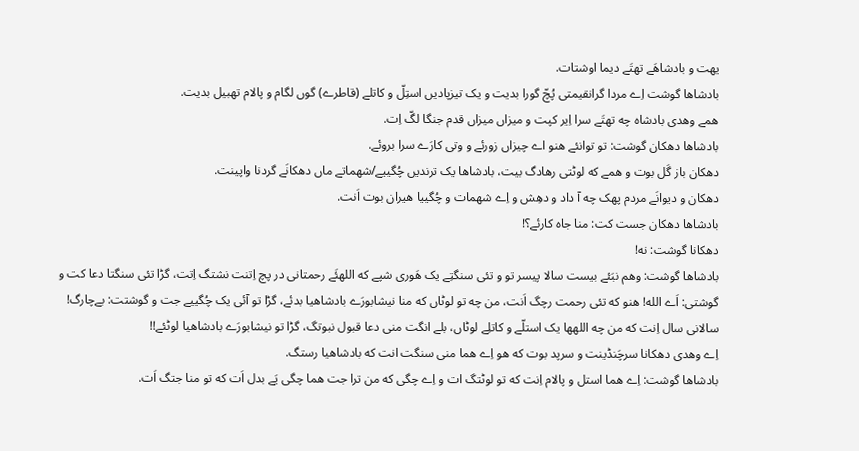یهت و بادشاهَے تهتَے دیما اوشتات.
بادشاها گوشت اِے مردا گرانقیمتی پُچّ گورا بدیت و یک تیزپادیں استِلّ و کاتلے (قاطرے) گوں لگام و پالام تهبیل بدیت.
همے وهدی بادشاه چه تهتَے سرا اِیر کپت و میزاں میزاں قدم جنگا لگّ اِت.
بادشاها دهکان گوشت: تو توانئے هنو اے چیزاں زورئے و وتی کارَے سرا بروئے.
دهکان باز گَل بوت و همے که لوٹتی رهادگ بیت، بادشاها یک ترندیں چُگییے/شهماتے ماں دهکانَے گردنا واپینت.
دهکان و دیوانَے مردم پهک چه آ داد و دهِش و اِے شهمات و چُگییا هیران بوت اَنت.
بادشاها دهکان جست کت: منا جاه کارئے؟!
دهکانا گوشت: نه!
بادشاها گوشت: وهم نبَئے بیست سالا پیسر تو و تئی سنگتِے یک هَوری شپے که اللهئَے رحمتانی در پچ اِتنت نشتگ اِتت، گڑا تئی سنگتا دعا کت و گوشتی: اَے الله! هنو که تئی رحمت رچگ اَنت، من چه تو لوٹاں که منا نیشابورَے بادشاهیا بدئے، گڑا تو آئی یک چُگییے جت و گوشتت: بےچارگ! سالانی سال اِنت که من چه اللهها یک استلّے و کاتلِے لوٹاں، بلے انگت منی دعا قبول نبوتگ، گڑا تو نیشابورَے بادشاهیا لوٹئے!!
اِے وهدی دهکانا سرچَنڈینت و سرپد بوت که هو اِے هما منی سنگت انت که بادشاهیا رستگ.
بادشاها گوشت: اِے هما استل و پالام اِنت که تو لوٹتگ ات و اِے چگی که من ترا جت هما چگی یَے بدل اَت که تو منا جتگ اَت.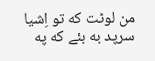من لوٹت که تو اِشیا سرپد به بئے که په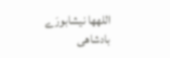اللهها نیشابورَے بادشاهی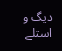دیگ و استلے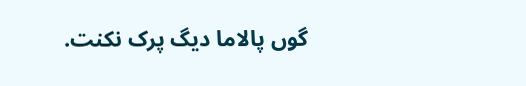گوں پالاما دیگ پرک نکنت.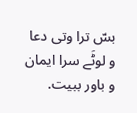بسّ ترا وتی دعا و لوٹَے سرا ایمان و باور ببیت.